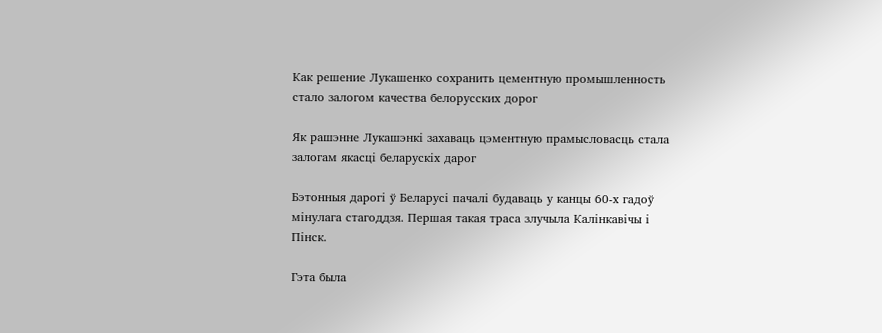Как решение Лукашенко сохранить цементную промышленность стало залогом качества белорусских дорог

Як рашэнне Лукашэнкі захаваць цэментную прамысловасць стала залогам якасці беларускіх дарог

Бэтонныя дарогі ў Беларусі пачалі будаваць у канцы 60-х гадоў мінулага стагоддзя. Першая такая траса злучыла Калінкавічы і Пінск.

Гэта была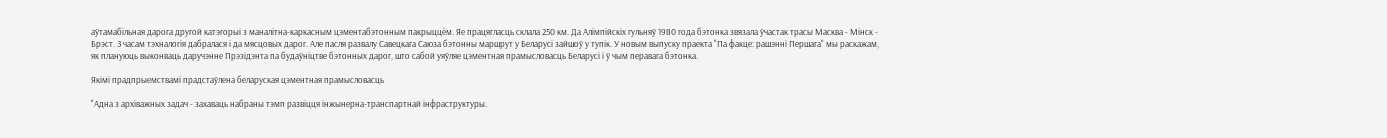аўтамабільная дарога другой катэгорыі з маналітна-каркасным цэментабэтонным пакрыццём. Яе працягласць склала 250 км. Да Алімпійскіх гульняў 1980 года бэтонка звязала ўчастак трасы Масква - Мінск - Брэст. З часам тэхналогія дабралася і да мясцовых дарог. Але пасля развалу Савецкага Саюза бэтонны маршрут у Беларусі зайшоў у тупік. У новым выпуску праекта "Па факце: рашэнні Першага" мы раскажам, як плануюць выконваць даручэнне Прэзідэнта па будаўніцтве бэтонных дарог, што сабой уяўляе цэментная прамысловасць Беларусі і ў чым перавага бэтонка.

Якімі прадпрыемствамі прадстаўлена беларуская цэментная прамысловасць

"Адна з архіважных задач - захаваць набраны тэмп развіцця інжынерна-транспартнай інфраструктуры.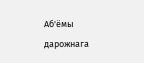Аб'ёмы дарожнага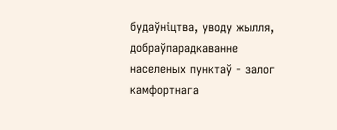будаўніцтва, уводу жылля, добраўпарадкаванне населеных пунктаў - залог камфортнага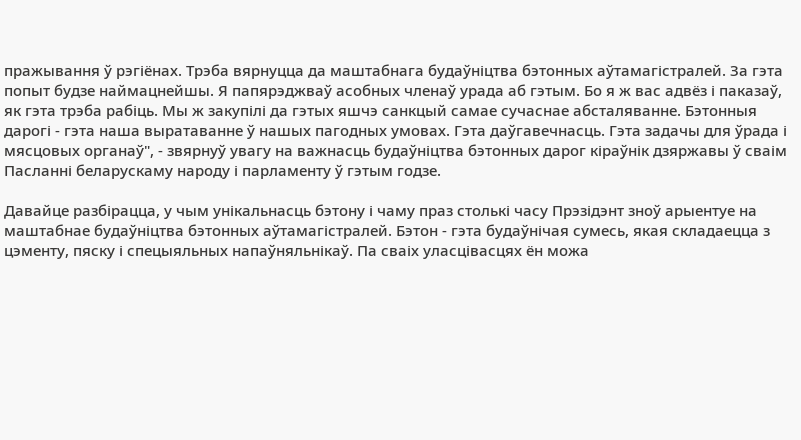пражывання ў рэгіёнах. Трэба вярнуцца да маштабнага будаўніцтва бэтонных аўтамагістралей. За гэта попыт будзе наймацнейшы. Я папярэджваў асобных членаў урада аб гэтым. Бо я ж вас адвёз і паказаў, як гэта трэба рабіць. Мы ж закупілі да гэтых яшчэ санкцый самае сучаснае абсталяванне. Бэтонныя дарогі - гэта наша выратаванне ў нашых пагодных умовах. Гэта даўгавечнасць. Гэта задачы для ўрада і мясцовых органаў", - звярнуў увагу на важнасць будаўніцтва бэтонных дарог кіраўнік дзяржавы ў сваім Пасланні беларускаму народу і парламенту ў гэтым годзе.

Давайце разбірацца, у чым унікальнасць бэтону і чаму праз столькі часу Прэзідэнт зноў арыентуе на маштабнае будаўніцтва бэтонных аўтамагістралей. Бэтон - гэта будаўнічая сумесь, якая складаецца з цэменту, пяску і спецыяльных напаўняльнікаў. Па сваіх уласцівасцях ён можа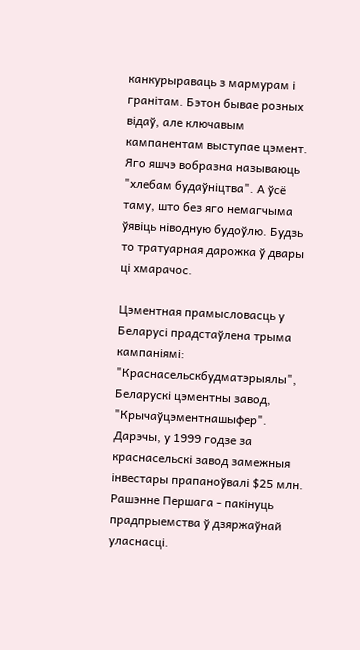канкурыраваць з мармурам і гранітам. Бэтон бывае розных відаў, але ключавым кампанентам выступае цэмент. Яго яшчэ вобразна называюць "хлебам будаўніцтва". А ўсё таму, што без яго немагчыма ўявіць ніводную будоўлю. Будзь то тратуарная дарожка ў двары ці хмарачос.

Цэментная прамысловасць у Беларусі прадстаўлена трыма кампаніямі: "Краснасельскбудматэрыялы", Беларускі цэментны завод, "Крычаўцэментнашыфер". Дарэчы, у 1999 годзе за краснасельскі завод замежныя інвестары прапаноўвалі $25 млн. Рашэнне Першага - пакінуць прадпрыемства ў дзяржаўнай уласнасці.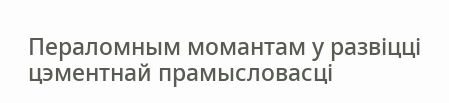Пераломным момантам у развіцці цэментнай прамысловасці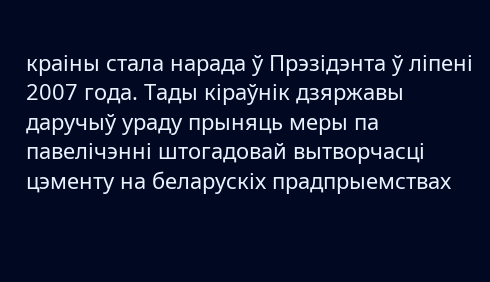краіны стала нарада ў Прэзідэнта ў ліпені 2007 года. Тады кіраўнік дзяржавы даручыў ураду прыняць меры па павелічэнні штогадовай вытворчасці цэменту на беларускіх прадпрыемствах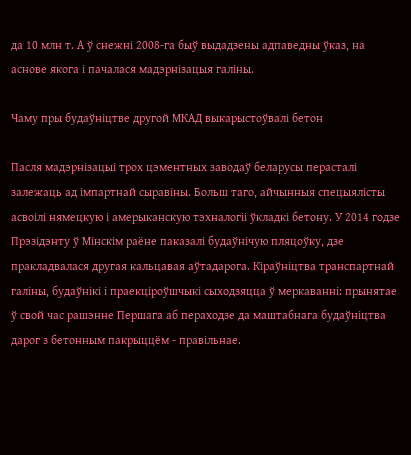да 10 млн т. А ў снежні 2008-га быў выдадзены адпаведны ўказ, на аснове якога і пачалася мадэрнізацыя галіны.

Чаму пры будаўніцтве другой МКАД выкарыстоўвалі бетон

Пасля мадэрнізацыі трох цэментных заводаў беларусы перасталі залежаць ад імпартнай сыравіны. Больш таго, айчынныя спецыялісты асвоілі нямецкую і амерыканскую тэхналогіі ўкладкі бетону. У 2014 годзе Прэзідэнту ў Мінскім раёне паказалі будаўнічую пляцоўку, дзе пракладвалася другая кальцавая аўтадарога. Кіраўніцтва транспартнай галіны, будаўнікі і праекціроўшчыкі сыходзяцца ў меркаванні: прынятае ў свой час рашэнне Першага аб пераходзе да маштабнага будаўніцтва дарог з бетонным пакрыццём - правільнае.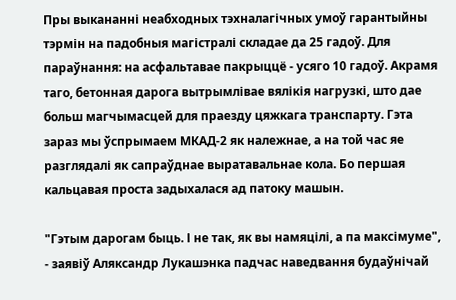Пры выкананні неабходных тэхналагічных умоў гарантыйны тэрмін на падобныя магістралі складае да 25 гадоў. Для параўнання: на асфальтавае пакрыццё - усяго 10 гадоў. Акрамя таго, бетонная дарога вытрымлівае вялікія нагрузкі, што дае больш магчымасцей для праезду цяжкага транспарту. Гэта зараз мы ўспрымаем МКАД-2 як належнае, а на той час яе разглядалі як сапраўднае выратавальнае кола. Бо першая кальцавая проста задыхалася ад патоку машын.

"Гэтым дарогам быць. І не так, як вы намяцілі, а па максімуме", - заявіў Аляксандр Лукашэнка падчас наведвання будаўнічай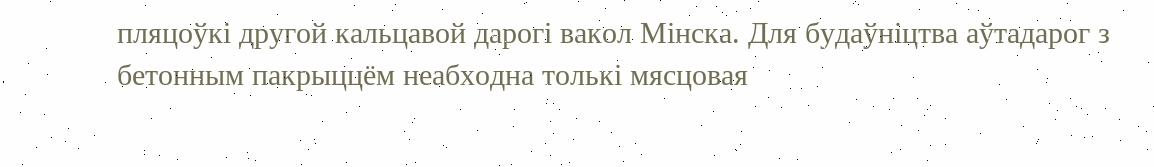пляцоўкі другой кальцавой дарогі вакол Мінска. Для будаўніцтва аўтадарог з бетонным пакрыццём неабходна толькі мясцовая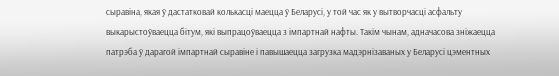сыравіна, якая ў дастатковай колькасці маецца ў Беларусі, у той час як у вытворчасці асфальту выкарыстоўваецца бітум, які выпрацоўваецца з імпартнай нафты. Такім чынам, адначасова зніжаецца патрэба ў дарагой імпартнай сыравіне і павышаецца загрузка мадэрнізаваных у Беларусі цэментных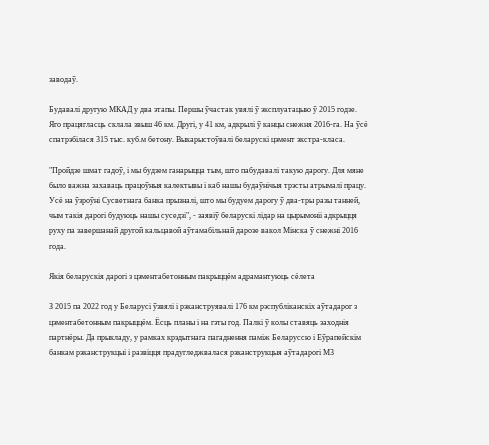заводаў.

Будавалі другую МКАД у два этапы. Першы ўчастак увялі ў эксплуатацыю ў 2015 годзе. Яго працягласць склала звыш 46 км. Другі, у 41 км, адкрылі ў канцы снежня 2016-га. На ўсё спатрэбілася 315 тыс. куб.м бетону. Выкарыстоўвалі беларускі цэмент экстра-класа.

"Пройдзе шмат гадоў, і мы будзем ганарыцца тым, што пабудавалі такую дарогу. Для мяне было важна захаваць працоўныя калектывы і каб нашы будаўнічыя трэсты атрымалі працу. Усё на ўзроўні Сусветнага банка прызналі, што мы будуем дарогу ў два-тры разы танней, чым такія дарогі будуюць нашы суседзі", - заявіў беларускі лідар на цырымоніі адкрыцця руху па завершанай другой кальцавой аўтамабільнай дарозе вакол Мінска ў снежні 2016 года.

Якія беларускія дарогі з цэментабетонным пакрыццём адрамантуюць сёлета

З 2015 па 2022 год у Беларусі ўзвялі і рэканструявалі 176 км рэспубліканскіх аўтадарог з цэментабетонным пакрыццём. Ёсць планы і на гэты год. Палкі ў колы ставяць заходнія партнёры. Да прыкладу, у рамках крэдытнага пагаднення паміж Беларуссю і Еўрапейскім банкам рэканструкцыі і развіцця прадугледжвалася рэканструкцыя аўтадарогі М3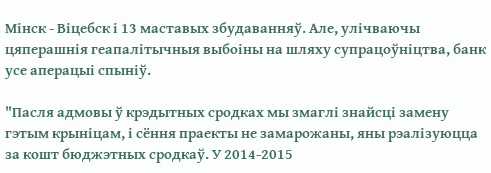Мінск - Віцебск і 13 маставых збудаванняў. Але, улічваючы цяперашнія геапалітычныя выбоіны на шляху супрацоўніцтва, банк усе аперацыі спыніў.

"Пасля адмовы ў крэдытных сродках мы змаглі знайсці замену гэтым крыніцам, і сёння праекты не замарожаны, яны рэалізуюцца за кошт бюджэтных сродкаў. У 2014-2015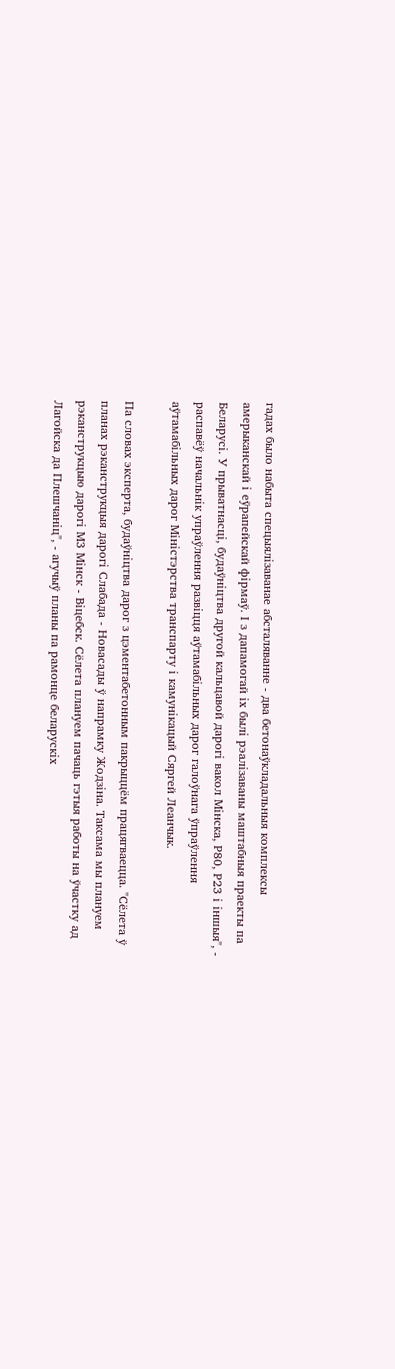гадах было набыта спецыялізаванае абсталяванне - два бетонаўкладальныя комплексы амерыканскай і еўрапейскай фірмаў. І з дапамогай іх былі рэалізаваны маштабныя праекты па Беларусі. У прыватнасці, будаўніцтва другой кальцавой дарогі вакол Мінска, Р80, Р23 і іншыя", - распавёў начальнік упраўлення развіцця аўтамабільных дарог галоўнага ўпраўлення аўтамабільных дарог Міністэрства транспарту і камунікацый Сяргей Леанчык.

Па словах эксперта, будаўніцтва дарог з цэментабетонным пакрыццём працягваецца. "Сёлета ў планах рэканструкцыя дарогі Слабада - Новасады ў напрамку Жодзіна. Таксама мы плануем рэканструкцыю дарогі М3 Мінск - Віцебск. Сёлета плануем пачаць гэтыя работы на ўчастку ад Лагойска да Плешчаніц", - агучыў планы па рамонце беларускіх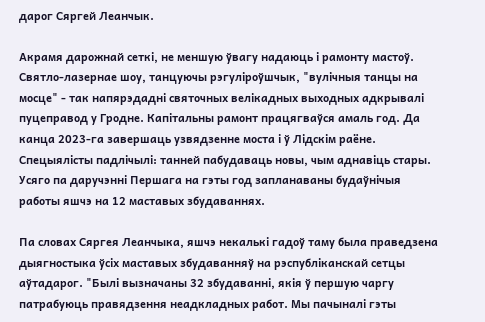дарог Сяргей Леанчык.

Акрамя дарожнай сеткі, не меншую ўвагу надаюць і рамонту мастоў. Святло-лазернае шоу, танцуючы рэгуліроўшчык, "вулічныя танцы на мосце" - так напярэдадні святочных велікадных выходных адкрывалі пуцеправод у Гродне. Капітальны рамонт працягваўся амаль год. Да канца 2023-га завершаць узвядзенне моста і ў Лідскім раёне. Спецыялісты падлічылі: танней пабудаваць новы, чым аднавіць стары. Усяго па даручэнні Першага на гэты год запланаваны будаўнічыя работы яшчэ на 12 маставых збудаваннях.

Па словах Сяргея Леанчыка, яшчэ некалькі гадоў таму была праведзена дыягностыка ўсіх маставых збудаванняў на рэспубліканскай сетцы аўтадарог. "Былі вызначаны 32 збудаванні, якія ў першую чаргу патрабуюць правядзення неадкладных работ. Мы пачыналі гэты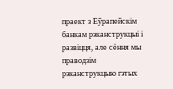праект з Еўрапейскім банкам рэканструкцыі і развіцця, але сёння мы праводзім рэканструкцыю гэтых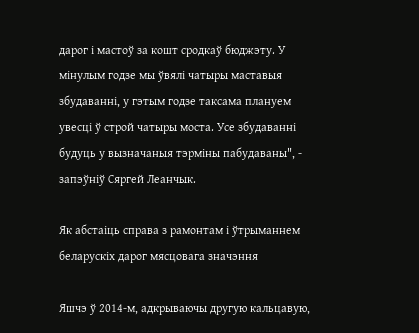дарог і мастоў за кошт сродкаў бюджэту. У мінулым годзе мы ўвялі чатыры маставыя збудаванні, у гэтым годзе таксама плануем увесці ў строй чатыры моста. Усе збудаванні будуць у вызначаныя тэрміны пабудаваны", - запэўніў Сяргей Леанчык.

Як абстаіць справа з рамонтам і ўтрыманнем беларускіх дарог мясцовага значэння

Яшчэ ў 2014-м, адкрываючы другую кальцавую,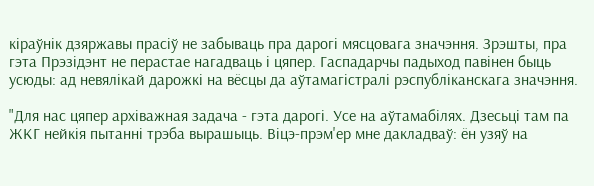кіраўнік дзяржавы прасіў не забываць пра дарогі мясцовага значэння. Зрэшты, пра гэта Прэзідэнт не перастае нагадваць і цяпер. Гаспадарчы падыход павінен быць усюды: ад невялікай дарожкі на вёсцы да аўтамагістралі рэспубліканскага значэння.

"Для нас цяпер архіважная задача - гэта дарогі. Усе на аўтамабілях. Дзесьці там па ЖКГ нейкія пытанні трэба вырашыць. Віцэ-прэм'ер мне дакладваў: ён узяў на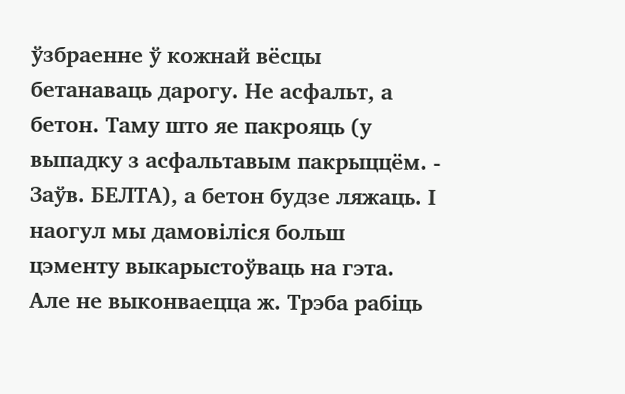ўзбраенне ў кожнай вёсцы бетанаваць дарогу. Не асфальт, а бетон. Таму што яе пакрояць (у выпадку з асфальтавым пакрыццём. - Заўв. БЕЛТА), а бетон будзе ляжаць. І наогул мы дамовіліся больш цэменту выкарыстоўваць на гэта. Але не выконваецца ж. Трэба рабіць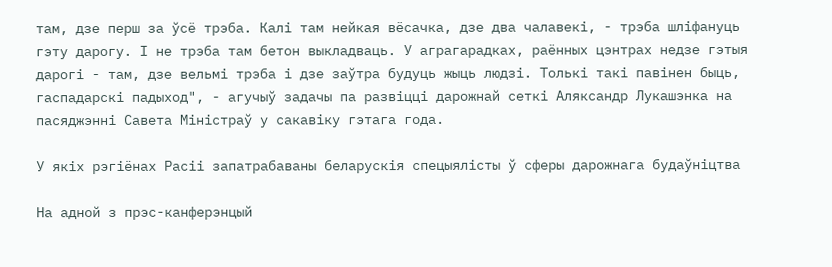там, дзе перш за ўсё трэба. Калі там нейкая вёсачка, дзе два чалавекі, - трэба шліфануць гэту дарогу. І не трэба там бетон выкладваць. У аграгарадках, раённых цэнтрах недзе гэтыя дарогі - там, дзе вельмі трэба і дзе заўтра будуць жыць людзі. Толькі такі павінен быць, гаспадарскі падыход", - агучыў задачы па развіцці дарожнай сеткі Аляксандр Лукашэнка на пасяджэнні Савета Міністраў у сакавіку гэтага года.

У якіх рэгіёнах Расіі запатрабаваны беларускія спецыялісты ў сферы дарожнага будаўніцтва

На адной з прэс-канферэнцый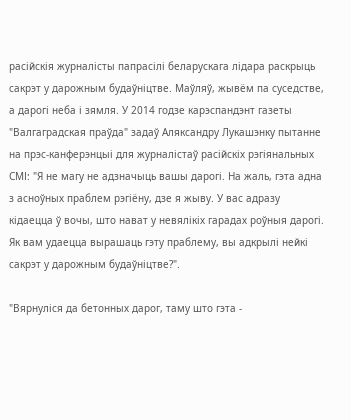расійскія журналісты папрасілі беларускага лідара раскрыць сакрэт у дарожным будаўніцтве. Маўляў, жывём па суседстве, а дарогі неба і зямля. У 2014 годзе карэспандэнт газеты "Валгаградская праўда" задаў Аляксандру Лукашэнку пытанне на прэс-канферэнцыі для журналістаў расійскіх рэгіянальных СМІ: "Я не магу не адзначыць вашы дарогі. На жаль, гэта адна з асноўных праблем рэгіёну, дзе я жыву. У вас адразу кідаецца ў вочы, што нават у невялікіх гарадах роўныя дарогі. Як вам удаецца вырашаць гэту праблему, вы адкрылі нейкі сакрэт у дарожным будаўніцтве?".

"Вярнуліся да бетонных дарог, таму што гэта -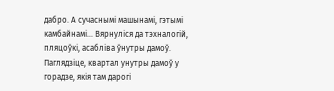дабро. А сучаснымі машынамі, гэтымі камбайнамі... Вярнуліся да тэхналогій, пляцоўкі, асабліва ўнутры дамоў. Паглядзіце, квартал унутры дамоў у горадзе, якія там дарогі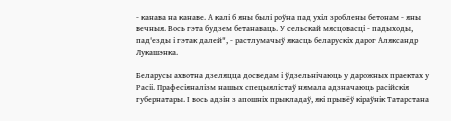- канава на канаве. А калі б яны былі роўна пад ухіл зроблены бетонам - яны вечныя. Вось гэта будзем бетанаваць. У сельскай мясцовасці - падыходы, пад'езды і гэтак далей", - растлумачыў якасць беларускіх дарог Аляксандр Лукашэнка.

Беларусы ахвотна дзеляцца досведам і ўдзельнічаюць у дарожных праектах у Расіі. Прафесіяналізм нашых спецыялістаў нямала адзначаюць расійскія губернатары. І вось адзін з апошніх прыкладаў, які прывёў кіраўнік Татарстана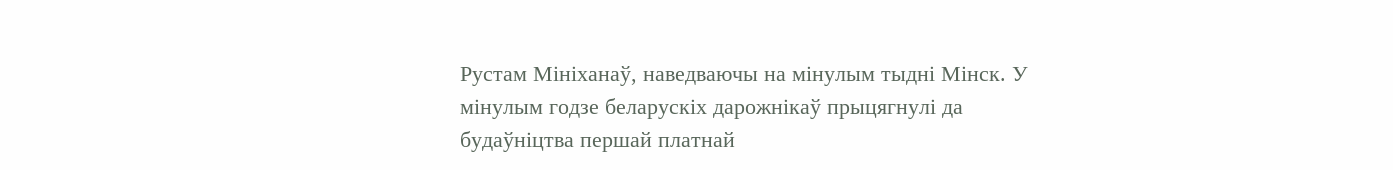Рустам Мініханаў, наведваючы на мінулым тыдні Мінск. У мінулым годзе беларускіх дарожнікаў прыцягнулі да будаўніцтва першай платнай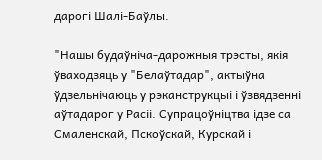дарогі Шалі-Баўлы.

"Нашы будаўніча-дарожныя трэсты, якія ўваходзяць у "Белаўтадар", актыўна ўдзельнічаюць у рэканструкцыі і ўзвядзенні аўтадарог у Расіі. Супрацоўніцтва ідзе са Смаленскай, Пскоўскай, Курскай і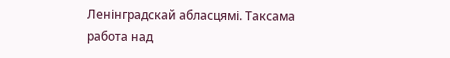Ленінградскай абласцямі. Таксама работа над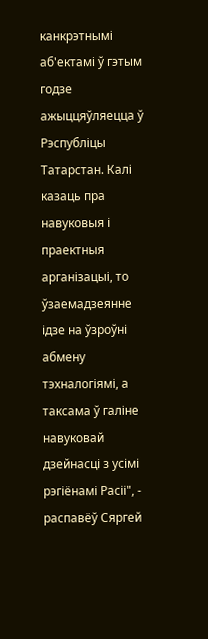канкрэтнымі аб'ектамі ў гэтым годзе ажыццяўляецца ў Рэспубліцы Татарстан. Калі казаць пра навуковыя і праектныя арганізацыі, то ўзаемадзеянне ідзе на ўзроўні абмену тэхналогіямі, а таксама ў галіне навуковай дзейнасці з усімі рэгіёнамі Расіі", - распавёў Сяргей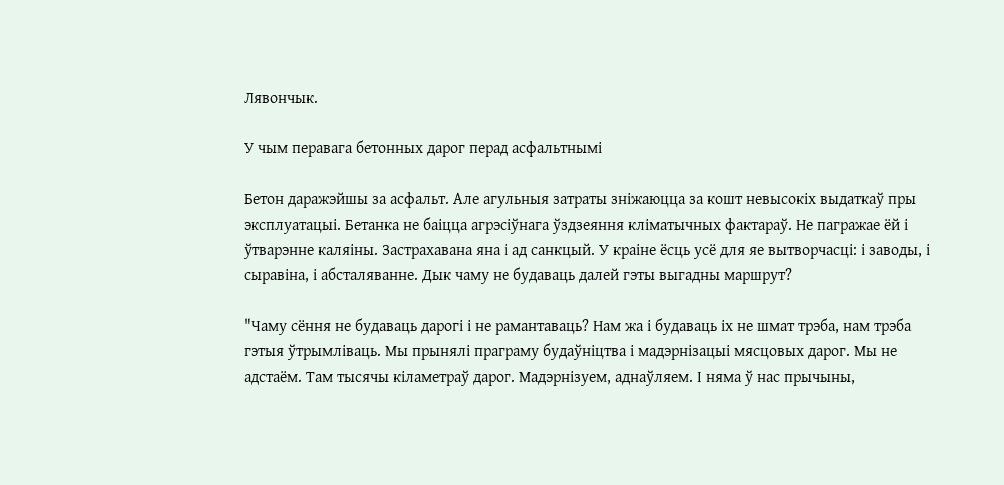Лявончык.

У чым перавага бетонных дарог перад асфальтнымі

Бетон даражэйшы за асфальт. Але агульныя затраты зніжаюцца за кошт невысокіх выдаткаў пры эксплуатацыі. Бетанка не баіцца агрэсіўнага ўздзеяння кліматычных фактараў. Не пагражае ёй і ўтварэнне каляіны. Застрахавана яна і ад санкцый. У краіне ёсць усё для яе вытворчасці: і заводы, і сыравіна, і абсталяванне. Дык чаму не будаваць далей гэты выгадны маршрут?

"Чаму сёння не будаваць дарогі і не рамантаваць? Нам жа і будаваць іх не шмат трэба, нам трэба гэтыя ўтрымліваць. Мы прынялі праграму будаўніцтва і мадэрнізацыі мясцовых дарог. Мы не адстаём. Там тысячы кіламетраў дарог. Мадэрнізуем, аднаўляем. І няма ў нас прычыны,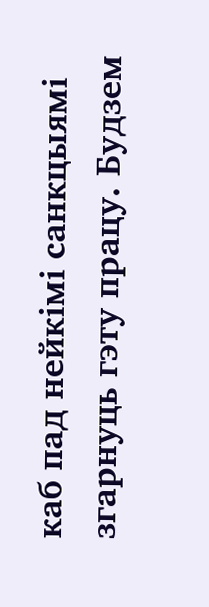каб пад нейкімі санкцыямі згарнуць гэту працу. Будзем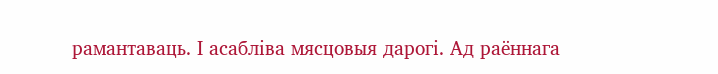рамантаваць. І асабліва мясцовыя дарогі. Ад раённага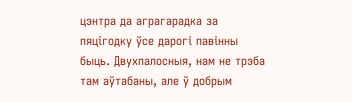цэнтра да аграгарадка за пяцігодку ўсе дарогі павінны быць. Двухпалосныя, нам не трэба там аўтабаны, але ў добрым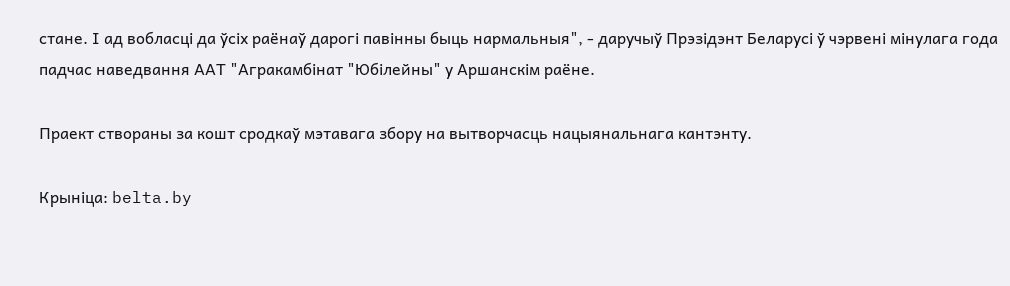стане. І ад вобласці да ўсіх раёнаў дарогі павінны быць нармальныя", - даручыў Прэзідэнт Беларусі ў чэрвені мінулага года падчас наведвання ААТ "Агракамбінат "Юбілейны" у Аршанскім раёне.

Праект створаны за кошт сродкаў мэтавага збору на вытворчасць нацыянальнага кантэнту.

Крыніца: belta.by